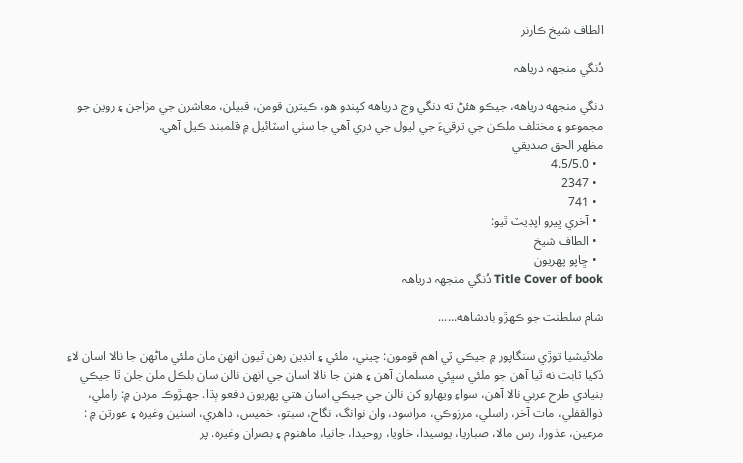الطاف شيخ ڪارنر

دُنگي منجهہ درياھہ

دنگي منجهه درياهه، جيڪو هئڻ ته دنگي وچ درياهه کپندو هو، ڪيترن قومن، قبيلن، معاشرن جي مزاجن ۽ روين جو مجموعو ۽ مختلف ملڪن جي ترقيءَ جي ليول جي دري آهي جا سٺي اسٽائيل ۾ قلمبند ڪيل آهي.
مظهر الحق صديقي
  • 4.5/5.0
  • 2347
  • 741
  • آخري ڀيرو اپڊيٽ ٿيو:
  • الطاف شيخ
  • ڇاپو پھريون
Title Cover of book دُنگي منجهہ درياھہ

شام سلطنت جو ڪهڙو بادشاهه......

ملائيشيا توڙي سنگاپور ۾ جيڪي ٽي اهم قومون: چيني، ملئي ۽ انڊين رهن ٿيون انهن مان ملئي ماڻهن جا نالا اسان لاءِ ڏکيا ثابت نه ٿيا آهن جو ملئي سڀئي مسلمان آهن ۽ هنن جا نالا اسان جي انهن نالن سان بلڪل ملن جلن ٿا جيڪي بنيادي طرح عربي نالا آهن، سواءِ ويهارو کن نالن جي جيڪي اسان هتي پهريون دفعو ٻڌا. جهـڙوڪ مردن ۾: راملي، ذوالقفلي، مات آخر، راسلي، مرزوڪي، مراسود، وان نوانگ، نگاح، سبتو، خميس، داهري، اسنين وغيره ۽ عورتن ۾ : مرعين، عذورا، رس مالا، صباريا، يوسيدا، خاويا، روحيدا، جانيا، ماهنوم ۽ بصران وغيره. پر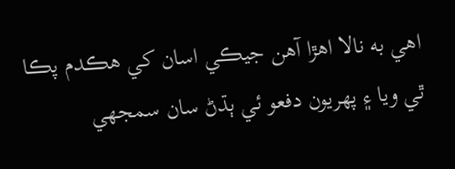اهي به نالا اهڙا آهن جيڪي اسان کي هڪدم پڪا ٿي ويا ۽ پهريون دفعو ئي ٻڌڻ سان سمجھي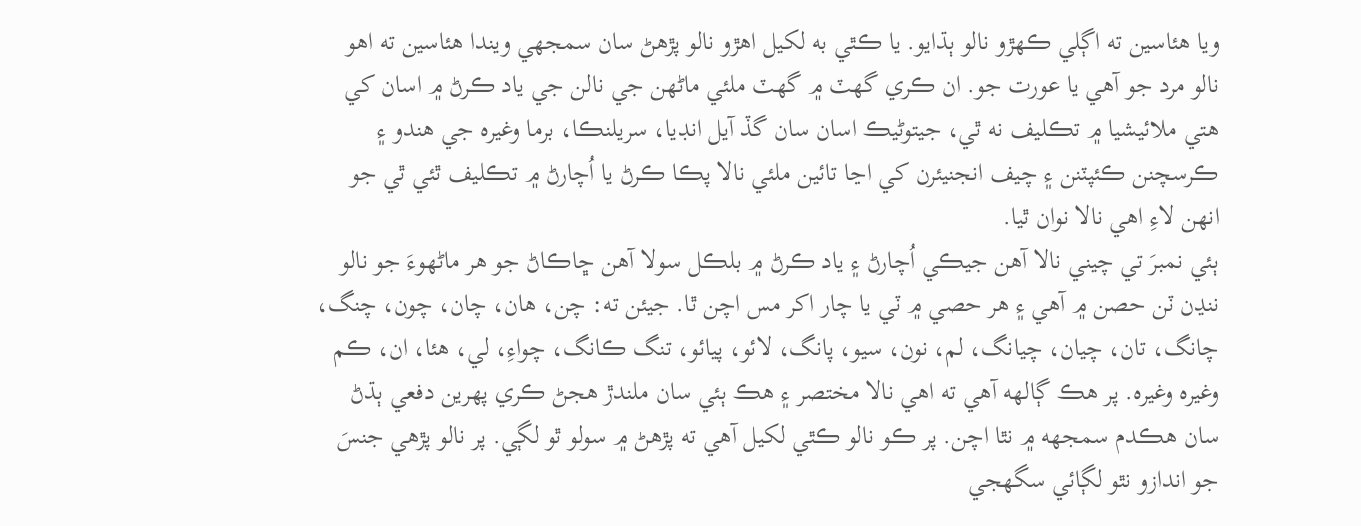ويا هئاسين ته اڳلي ڪهڙو نالو ٻڌايو. يا ڪٿي به لکيل اهڙو نالو پڙهڻ سان سمجھي ويندا هئاسين ته اهو نالو مرد جو آهي يا عورت جو. ان ڪري گهٽ ۾ گهٽ ملئي ماڻهن جي نالن جي ياد ڪرڻ ۾ اسان کي هتي ملائيشيا ۾ تڪليف نه ٿي، جيتوڻيڪ اسان سان گڏ آيل انڊيا، سريلنڪا، برما وغيره جي هندو ۽ ڪرسچنن ڪئپٽنن ۽ چيف انجنيئرن کي اڃا تائين ملئي نالا پڪا ڪرڻ يا اُچارڻ ۾ تڪليف ٿئي ٿي جو انهن لاءِ اهي نالا نوان ٿيا.
ٻئي نمبرَ تي چيني نالا آهن جيڪي اُچارڻ ۽ ياد ڪرڻ ۾ بلڪل سولا آهن ڇاڪاڻ جو هر ماڻهوءَ جو نالو ننڍن ٽن حصن ۾ آهي ۽ هر حصي ۾ ٽي يا چار اکر مس اچن ٿا. جيئن ته: چن، هان، چان، چون، چنگ، چانگ، تان، چيان، چيانگ، لم، نون، سيو، پانگ، لائو، پيائو، تنگ ڪانگ، چواءِ، لي، هئا، ان، ڪم وغيره وغيره. پر هڪ ڳالهه آهي ته اهي نالا مختصر ۽ هڪ ٻئي سان ملندڙ هجڻ ڪري پهرين دفعي ٻڌڻ سان هڪدم سمجهه ۾ نٿا اچن. پر ڪو نالو ڪٿي لکيل آهي ته پڙهڻ ۾ سولو ٿو لڳي. پر نالو پڙهي جنسَ جو اندازو نٿو لڳائي سگهجي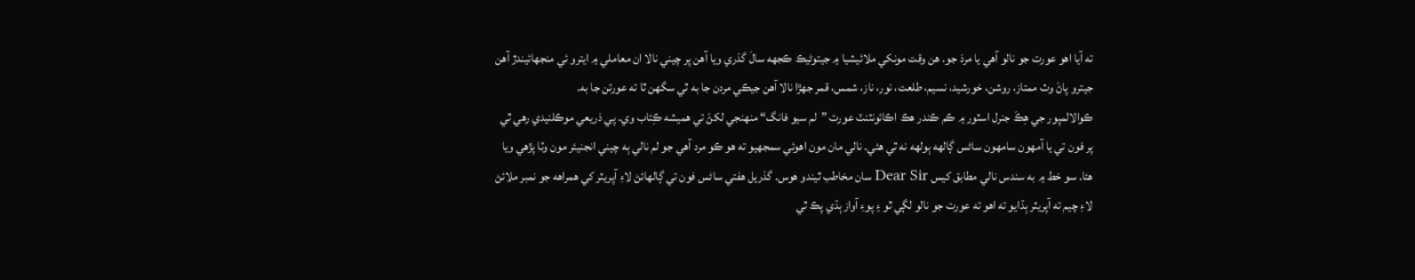ته آيا اهو عورت جو نالو آهي يا مردَ جو. هن وقت مونکي ملائيشيا ۾ جيتوڻيڪ ڪجهه سالَ گذري ويا آهن پر چيني نالا ان معاملي ۾ ايترو ئي منجھائيندڙ آهن جيترو پاڻَ وٽ ممتاز، روشن، خورشيد، نسيم، طلعت، نور، ناز، شمس، قمر جهڙا نالا آهن جيڪي مردن جا به ٿي سگهن ٿا ته عورتن جا به.
ڪوالالمپور جي هِڪَ جنرل اسٽور ۾ ڪم ڪندر هڪ اڪائونٽنٽ عورت ”لم سيو فانگ“ منهنجي لکڻَ تي هميشه ڪِتاب وي. پي ذريعي موڪلنيدي رهي ٿي پر فون تي يا آمهون سامهون ساڻس ڳالهه ٻولهه نه ٿي هئي. نالي مان مون اهوئي سمجھيو ته هو ڪو مرد آهي جو لم نالي ٻه چيني انجنيئر مون وٽا پڙهي ويا هئا. سو خط ۾ به سندس نالي مطابق کيس Dear Sir سان مخاطب ٿيندو هوس. گذريل هفتي ساڻس فون تي ڳالهائڻ لاءِ آپريٽر کي همراهه جو نمبر ملائڻ لاءِ چيم ته آپريٽر ٻڌايو ته اهو ته عورت جو نالو لڳي ٿو ۽ پوءِ آواز ٻڌي پڪ ٿي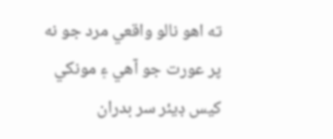ته اهو نالو واقعي مرد جو نه پر عورت جو آهي ۽ مونکي کيس ڊيئر سر بدران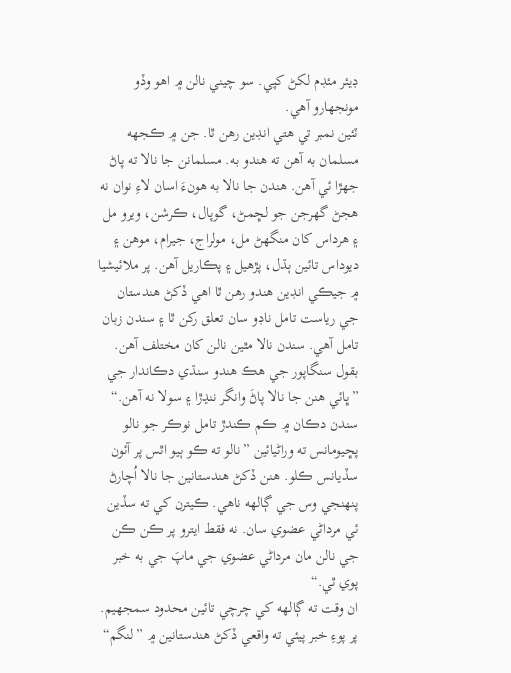ڊيئر مئڊم لکڻ کپي. سو چيني نالن ۾ اهو وڏو مونجھارو آهي.
ٽئين نمبر تي هتي انڊين رهن ٿا. جن ۾ ڪجهه مسلمان به آهن ته هندو به. مسلمانن جا نالا ته پاڻ جهڙا ئي آهن. هندن جا نالا به هونءَ اسان لاءِ نوان نه هجڻ گهرجن جو لڇمڻ، گوپال، ڪرشن، ويرو مل ۽ هرداس کان منگھڻ مل، مولراج، جيرام، موهن ۽ ديوداس تائين ٻڌل، پڙهيل ۽ پڪاريل آهن. پر ملائيشيا ۾ جيڪي انڊين هندو رهن ٿا اهي ڏکڻ هندستان جي رياست تامل ناڊو سان تعلق رکن ٿا ۽ سندن زبان تامل آهي. سندن نالا مٿين نالن کان مختلف آهن. بقول سنگاپور جي هڪ هندو سنڌي دڪاندار جي ”ڀائي هنن جا نالا پاڻَ وانگر ننڍڙا ۽ سولا نه آهن.“ سندن دڪان ۾ ڪم ڪندڙ تامل نوڪر جو نالو پڇيومانس ته وراڻيائين ”نالو ته ڪو ٻيو اٿس پر آئون سڏيانس ڪلو. هنن ڏکڻ هندستانين جا نالا اُچارڻ پنهنجي وس جي ڳالهه ناهي. ڪيترن کي ته سڏين ئي مرداڻي عضوي سان. نه فقط ايترو پر ڪن ڪن جي نالن مان مرداڻي عضوي جي ماپَ جي به خبر پوي ٿي.“
ان وقت ته ڳالهه کي چرچي تائين محدود سمجھيم. پر پوءِ خبر پيئي ته واقعي ڏکڻ هندستانين ۾ ”لنگم“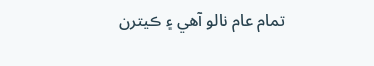تمام عام نالو آهي ۽ ڪيترن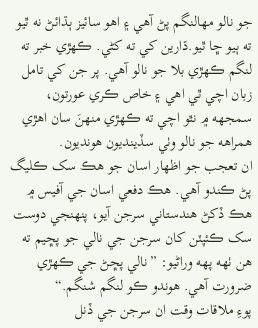جو نالو مهالنگم پڻ آهي ۽ اهو سائيز ٻڌائڻ نه ٿيو ته ٻيو ڇا ٿيو.ڌارين کي ته کڻي. ڪهڙي خبر ته لنگم ڪهڙي بلا جو نالو آهي. پر جن کي تامل زبان اچي ٿي اهي ۽ خاص ڪري عورتون، سمجهه ۾ نٿو اچي ته ڪهڙي منهنَ سان اهڙي همراهه جو نالو وٺي سڏينديون هونديون.
ان تعجب جو اظهار اسان جو هڪ سک ڪليگ پڻ ڪندو آهي. هڪ دفعي اسان جي آفيس ۾ هڪ ڏکڻ هندستاني سرجن آيو، پنهنجي دوست سک ڪئپٽن کان سرجن جي نالي جو پڇيم ته هن ٺهه پهه وراڻيو: ”نالي پڇڻ جي ڪهڙي ضرورت آهي. هوندو ڪو لنگم شنگم.“
پوءِ ملاقات وقت ان سرجن جي ڏنل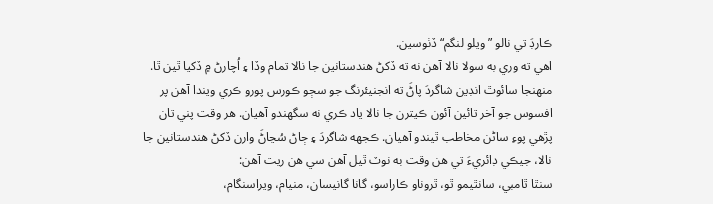ڪارڊَ تي نالو ”ويلو لنگم“ ڏٺوسين.
اهي ته وري به سولا نالا آهن نه ته ڏکڻ هندستانين جا نالا تمام وڏا ۽ اُچارڻ ۾ ڏکيا ٿين ٿا. منهنجا سائوٿ انڊين شاگردَ پاڻَ ته انجنيئرنگ جو سڄو ڪورس پورو ڪري ويندا آهن پر افسوس جو آخر تائين آئون ڪيترن جا نالا ياد ڪري نه سگهندو آهيان. هر وقت پني تان پڙهي پوءِ ساڻن مخاطب ٿيندو آهيان. ڪجهه شاگردَ ۽ ڄاڻ سُڃاڻَ وارن ڏکڻ هندستانين جا نالا، جيڪي ڊائريءَ تي هن وقت به نوٽ ٿيل آهن سي هن ريت آهن:
سنٿا ٿامبي، سانٿيمو ٿو، ٿروناو ڪاراسو، گانا گانيسان، منيام، ويراسنگام،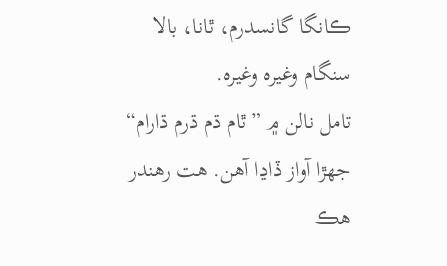ڪانگا گانسدرم، ٿانا، بالا سنگام وغيره وغيره.
تامل نالن ۾ ”ٿام ڌم ڌرم ڌارام“ جهڙا آواز ڏاڍا آهن. هت رهندر هڪ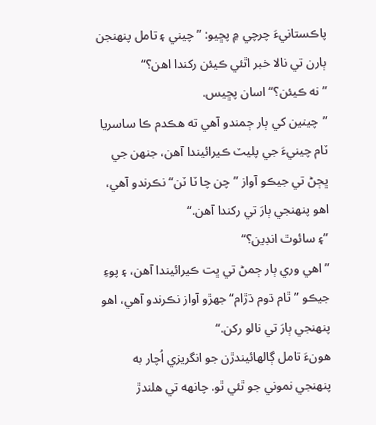پاڪستانيءَ چرچي ۾ پڇيو: ”چيني ۽ تامل پنهنجن ٻارن تي نالا خبر اٿئي ڪيئن رکندا اهن؟“
”نه ڪيئن؟“ اسان پڇيس.
”چينين کي ٻار ڄمندو آهي ته هڪدم ڪا ساسريا ٽام چينيءَ جي پليٽ ڪيرائيندا آهن، جنهن جي ڀڄڻ تي جيڪو آواز ”چن چا ٽا ٽن“ نڪرندو آهي، اهو پنهنجي ٻارَ تي رکندا آهن.“
”۽ سائوٿ انڊين؟“
”اهي وري ٻار ڄمڻ تي ڀت ڪيرائيندا آهن، ۽ پوءِ جيڪو ”ٿام ڌوم ڌڙام“ جهڙو آواز نڪرندو آهي، اهو پنهنجي ٻارَ تي نالو رکن.“
هونءَ تامل ڳالهائيندڙن جو انگريزي اُچار به پنهنجي نموني جو ٿئي ٿو. چانهه تي هلندڙ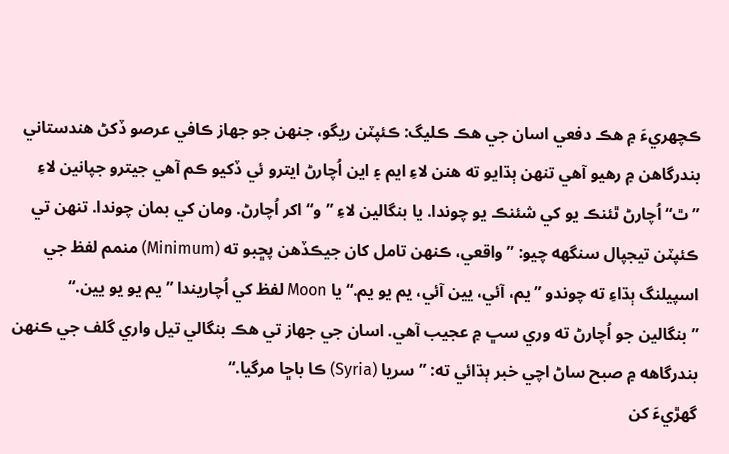ڪچهريءَ ۾ هڪ دفعي اسان جي هڪ ڪليگ: ڪئپٽن ريگو، جنهن جو جهاز ڪافي عرصو ڏکڻ هندستاني بندرگاهن ۾ رهيو آهي تنهن ٻڌايو ته هنن لاءِ ايم ۽ اين اُچارڻ ايترو ئي ڏکيو ڪم آهي جيترو جپانين لاءِ ”ٿ“ اُچارڻ ٿئنڪ يو کي شئنڪ يو چوندا. يا بنگالين لاءِ ”و“ اکر اُچارڻ. ومان کي بمان چوندا. تنهن تي ڪئپٽن تيجپال سنگهه چيو: ”واقعي، ڪنهن تامل کان جيڪڏهن پڇبو ته (Minimum) منمم لفظ جي اسپيلنگ ٻڌاءِ ته چوندو ”يم، آئي، يين آئي، يم يو يم.“ يا Moon لفظ کي اُچاريندا ”يم يو يو يين.“
”بنگالين جو اُچارڻ ته وري سڀ ۾ عجيب آهي. اسان جي جهاز تي هڪ بنگالي تيل واري گلف جي ڪنهن بندرگاهه ۾ صبح ساڻ اچي خبر ٻڌائي ته: ”سريا (Syria) ڪا باڇا مرگيا.“
گهڙيءَ کن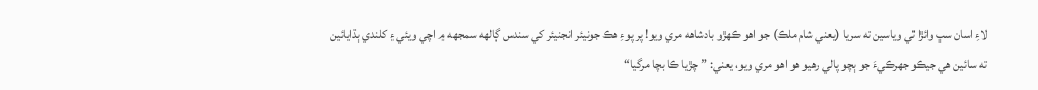لاءِ اسان سڀ وائڙا ٿي وياسين ته سريا (يعني شام ملڪ) جو اهو ڪهڙو بادشاهه مري ويو! پر پوءِ هڪ جونيئر انجنيئر کي سندس ڳالهه سمجھه ۾ اچي ويئي ۽ کلندي ٻڌايائين ته سائين هي جيڪو جھرڪيءَ جو ٻچو پالي رهيو هو اهو مري ويو، يعني: ”چڙيا ڪا بچا مرگيا“